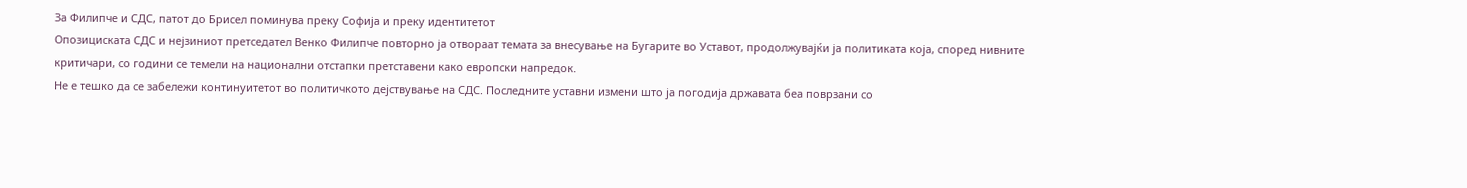За Филипче и СДС, патот до Брисел поминува преку Софија и преку идентитетот
Опозициската СДС и нејзиниот претседател Венко Филипче повторно ја отвораат темата за внесување на Бугарите во Уставот, продолжувајќи ја политиката која, според нивните критичари, со години се темели на национални отстапки претставени како европски напредок.
Не е тешко да се забележи континуитетот во политичкото дејствување на СДС. Последните уставни измени што ја погодија државата беа поврзани со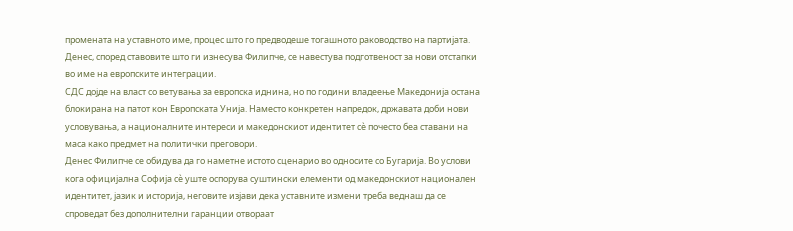промената на уставното име, процес што го предводеше тогашното раководство на партијата. Денес, според ставовите што ги изнесува Филипче, се навестува подготвеност за нови отстапки во име на европските интеграции.
СДС дојде на власт со ветувања за европска иднина, но по години владеење Македонија остана блокирана на патот кон Европската Унија. Наместо конкретен напредок, државата доби нови условувања, а националните интереси и македонскиот идентитет сè почесто беа ставани на маса како предмет на политички преговори.
Денес Филипче се обидува да го наметне истото сценарио во односите со Бугарија. Во услови кога официјална Софија сè уште оспорува суштински елементи од македонскиот национален идентитет, јазик и историја, неговите изјави дека уставните измени треба веднаш да се спроведат без дополнителни гаранции отвораат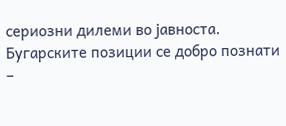сериозни дилеми во јавноста.
Бугарските позиции се добро познати –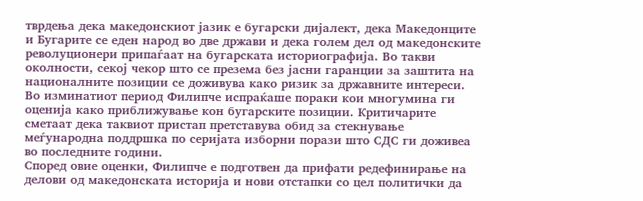тврдења дека македонскиот јазик е бугарски дијалект, дека Македонците и Бугарите се еден народ во две држави и дека голем дел од македонските револуционери припаѓаат на бугарската историографија. Во такви околности, секој чекор што се презема без јасни гаранции за заштита на националните позиции се доживува како ризик за државните интереси.
Во изминатиот период Филипче испраќаше пораки кои многумина ги оценија како приближување кон бугарските позиции. Критичарите сметаат дека таквиот пристап претставува обид за стекнување меѓународна поддршка по серијата изборни порази што СДС ги доживеа во последните години.
Според овие оценки, Филипче е подготвен да прифати редефинирање на делови од македонската историја и нови отстапки со цел политички да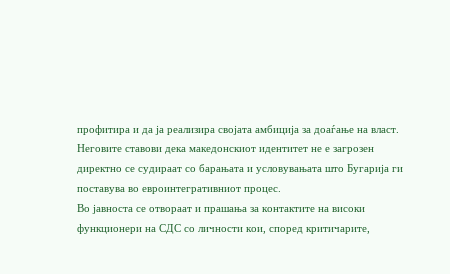профитира и да ја реализира својата амбиција за доаѓање на власт. Неговите ставови дека македонскиот идентитет не е загрозен директно се судираат со барањата и условувањата што Бугарија ги поставува во евроинтегративниот процес.
Во јавноста се отвораат и прашања за контактите на високи функционери на СДС со личности кои, според критичарите,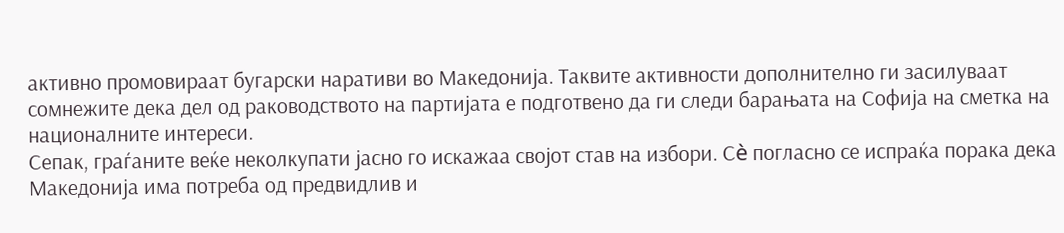активно промовираат бугарски наративи во Македонија. Таквите активности дополнително ги засилуваат сомнежите дека дел од раководството на партијата е подготвено да ги следи барањата на Софија на сметка на националните интереси.
Сепак, граѓаните веќе неколкупати јасно го искажаа својот став на избори. Сè погласно се испраќа порака дека Македонија има потреба од предвидлив и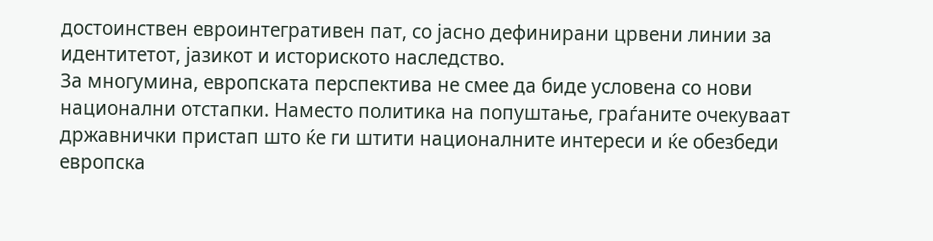достоинствен евроинтегративен пат, со јасно дефинирани црвени линии за идентитетот, јазикот и историското наследство.
За многумина, европската перспектива не смее да биде условена со нови национални отстапки. Наместо политика на попуштање, граѓаните очекуваат државнички пристап што ќе ги штити националните интереси и ќе обезбеди европска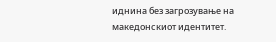иднина без загрозување на македонскиот идентитет.